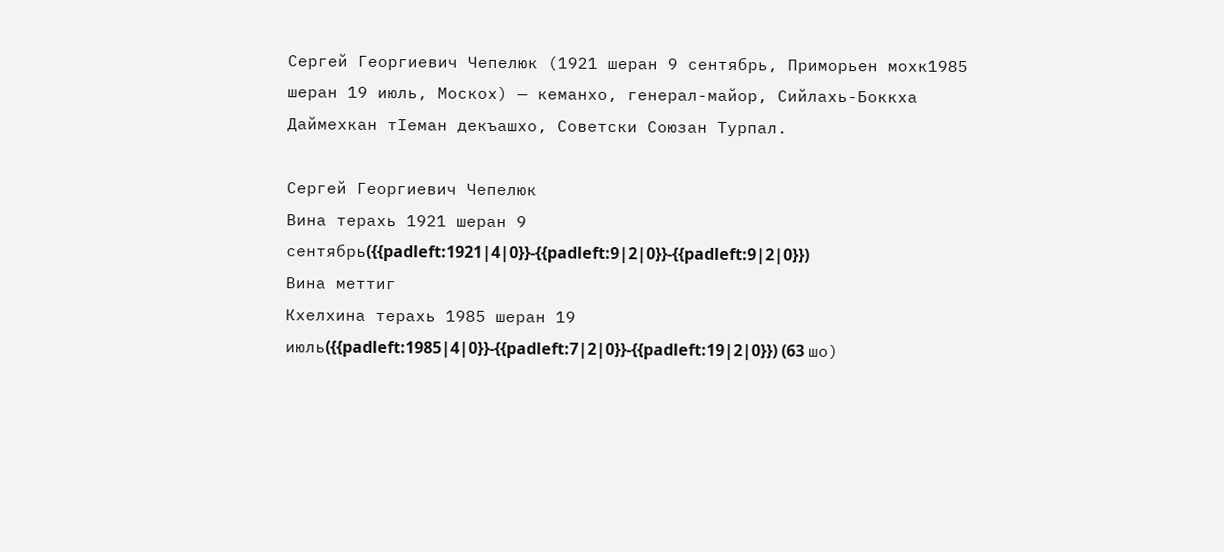Сергей Георгиевич Чепелюк (1921 шеран 9 сентябрь, Приморьен мохк1985 шеран 19 июль, Москох) — кеманхо, генерал-майор, Сийлахь-Боккха Даймехкан тӀеман декъашхо, Советски Союзан Турпал.

Сергей Георгиевич Чепелюк
Вина терахь 1921 шеран 9 сентябрь({{padleft:1921|4|0}}-{{padleft:9|2|0}}-{{padleft:9|2|0}})
Вина меттиг
Кхелхина терахь 1985 шеран 19 июль({{padleft:1985|4|0}}-{{padleft:7|2|0}}-{{padleft:19|2|0}}) (63 шо)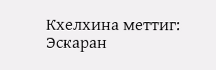Кхелхина меттиг:
Эскаран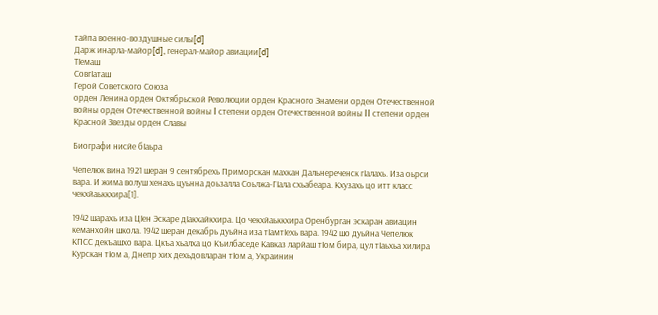тайпа военно-воздушные силы[d]
Дарж инарла-майор[d], генерал-майор авиации[d]
ТӀемаш
СовгӀаташ
Герой Советского Союза
орден Ленина орден Октябрьской Революции орден Красного Знамени орден Отечественной войны орден Отечественной войны I степени орден Отечественной войны II степени орден Красной Звезды орден Славы

Биографи нисйе бӀаьра

Чепелюк вина 1921 шеран 9 сентябрехь Приморскан махкан Дальнереченск гӀалахь. Иза оьрси вара. И жима волуш хенахь цуьнна доьзалла Соьлжа-ГӀала схьабеара. Кхузахь цо итт класс чекхйаьккхира[1].

1942 шарахь иза ЦӀен Эскаре дӀакхайкхира. Цо чекхйаьккхира Оренбурган эскаран авиацин кеманхойн школа. 1942 шеран декабрь дуьйна иза тӀамтӀехь вара. 1942 шо дуьйна Чепелюк КПСС декъашхо вара. Цкъа хьалха цо Къилбаседе Кавказ ларйаш тӀом бира, цул тӀаьхьа хилира Курскан тӀом а, Днепр хих дехьдовларан тӀом а, Украинин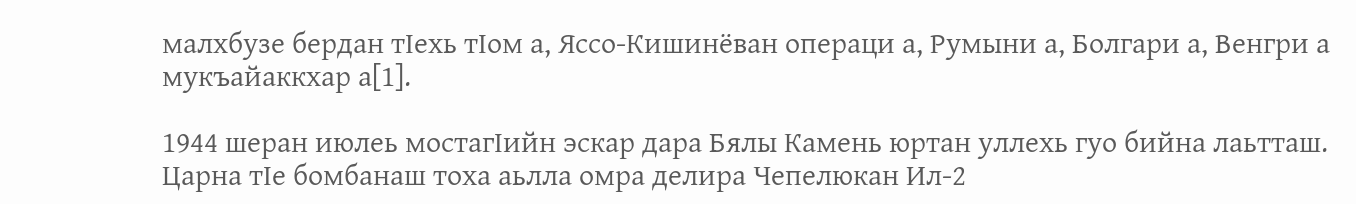малхбузе бердан тӀехь тӀом а, Яссо-Кишинёван операци а, Румыни а, Болгари а, Венгри а мукъайаккхар а[1].

1944 шеран июлеь мостагӀийн эскар дара Бялы Камень юртан уллехь гуо бийна лаьтташ. Царна тӀе бомбанаш тоха аьлла омра делира Чепелюкан Ил-2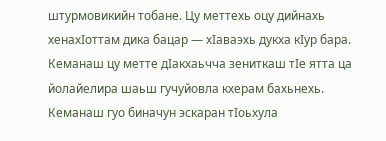штурмовикийн тобане. Цу меттехь оцу дийнахь хенахӀоттам дика бацар — хӀаваэхь дукха кӀур бара. Кеманаш цу метте дӀакхаьчча зениткаш тӀе ятта ца йолайелира шаьш гучуйовла кхерам бахьнехь. Кеманаш гуо биначун эскаран тӀоьхула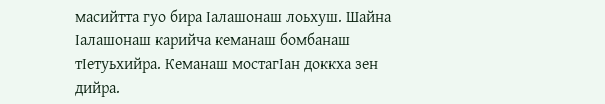масийтта гуо бира Ӏалашонаш лоьхуш. Шайна Ӏалашонаш карийча кеманаш бомбанаш тӀетуьхийра. Кеманаш мостагӀан доккха зен дийра.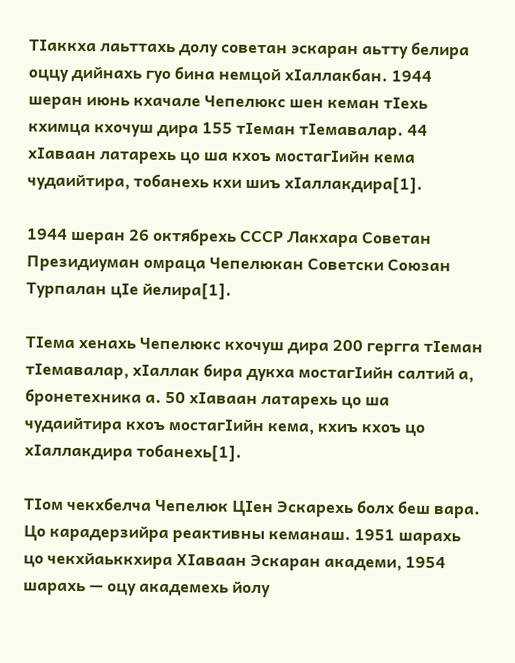ТӀаккха лаьттахь долу советан эскаран аьтту белира оццу дийнахь гуо бина немцой хӀаллакбан. 1944 шеран июнь кхачале Чепелюкс шен кеман тӀехь кхимца кхочуш дира 155 тӀеман тӀемавалар. 44 хӀаваан латарехь цо ша кхоъ мостагӀийн кема чудаийтира, тобанехь кхи шиъ хӀаллакдира[1].

1944 шеран 26 октябрехь СССР Лакхара Советан Президиуман омраца Чепелюкан Советски Союзан Турпалан цӀе йелира[1].

ТӀема хенахь Чепелюкс кхочуш дира 200 гергга тӀеман тӀемавалар, хӀаллак бира дукха мостагӀийн салтий а, бронетехника а. 50 хӀаваан латарехь цо ша чудаийтира кхоъ мостагӀийн кема, кхиъ кхоъ цо хӀаллакдира тобанехь[1].

ТӀом чекхбелча Чепелюк ЦӀен Эскарехь болх беш вара. Цо карадерзийра реактивны кеманаш. 1951 шарахь цо чекхйаьккхира ХӀаваан Эскаран академи, 1954 шарахь — оцу академехь йолу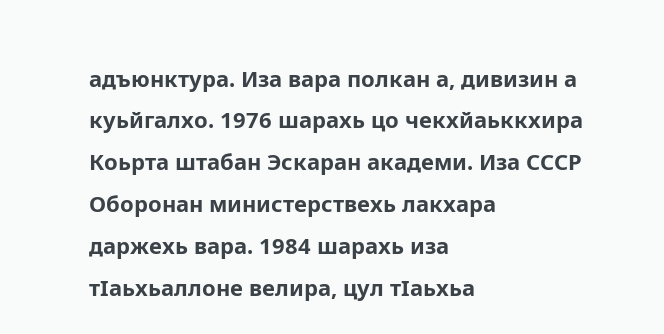адъюнктура. Иза вара полкан а, дивизин а куьйгалхо. 1976 шарахь цо чекхйаьккхира Коьрта штабан Эскаран академи. Иза СССР Оборонан министерствехь лакхара даржехь вара. 1984 шарахь иза тӀаьхьаллоне велира, цул тӀаьхьа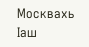Москвахь Ӏаш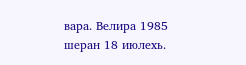вара. Велира 1985 шеран 18 июлехь.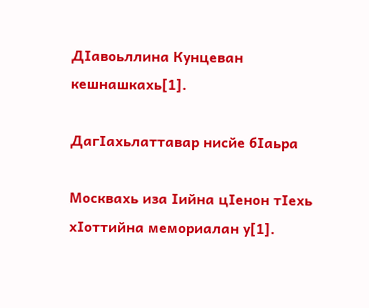ДӀавоьллина Кунцеван кешнашкахь[1].

ДагӀахьлаттавар нисйе бӀаьра

Москвахь иза Ӏийна цӀенон тӀехь хӀоттийна мемориалан у[1].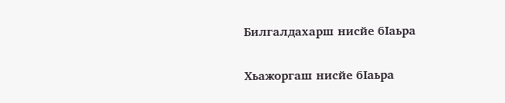Билгалдахарш нисйе бӀаьра

Хьажоргаш нисйе бӀаьра